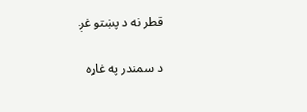قطر نه د پښتو غږ

د سمندر په غاړہ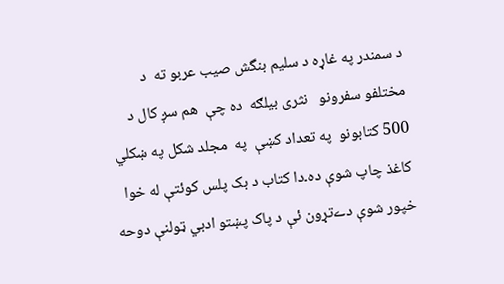د سمندر په غاړه د سلیم بنگش صیب عربو ته  د  مختلفو سفرونو   نثری بیلګه  دہ چې  ھم سږ کال د 500 کتابونو  په تعداد کښې  په  مجلد شکل په ښکلي کاغذ چاپ شوې ده۔دا کتاب د بک پلس کوئتې له خوا خپور شوې دےتړون ئې د پاک پښتو ادبي ټولنې دوحه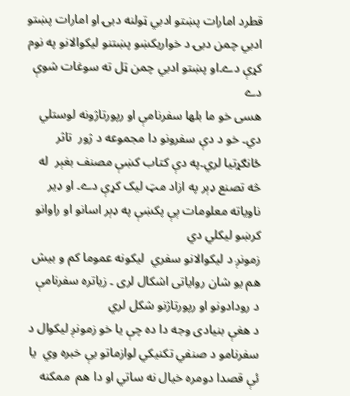قطرد امارات پښتو ادبي ټولنه دبۍ او امارات پښتو ادبي چمن دبۍ د خواریکښو پښتنو لیکوالانو په نوم کړې دے۔او پښتو ادبي چمن ټل ته سوغات شوې دے
ھسی خو ما بلها سفرنامې او رپورتاژونه لوستلي  دي۔ خو د دې سفرونو دا مجموعه د ژور  تاثر ځانګړتیا لري۔په دې کتاب کښې مصنف بغېر  له څه تصنع ډېر په ازاد مټ لیک کړې دے۔ او ډیر ناویاته معلومات ېې پکښې په ډېر اسانو او راوانو کرښو لیکلي دي
زمونږ د لیکوالانو سفري  لیکونه عموما کم و بیش ھم یو شان روایاتی اشکال لری ۔ زیاترہ سفرنامې  د رودادونو او رپورتاژنو شکل لري
د ھغې بنیادی وجه دا دہ چې یا خو زمونږ لیکوال د سفرنامو د صنفي تکنیکي لوازماتو بې خبرہ وي  یا ئې قصدا دومرہ خیال نه ساتي او دا هم  ممکنه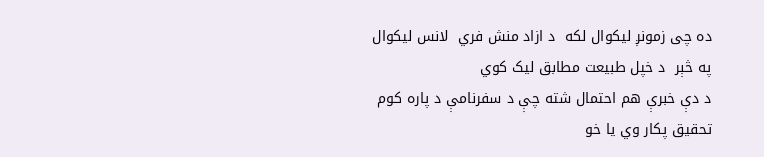ده چی زمونږ لیکوال لکه  د ازاد منش فري  لانس لیکوال په څېر  د خپل طبیعت مطابق لیک کوي
د دې خبرې هم احتمال شته چې د سفرنامې د پاره کوم  تحقیق پکار وي یا خو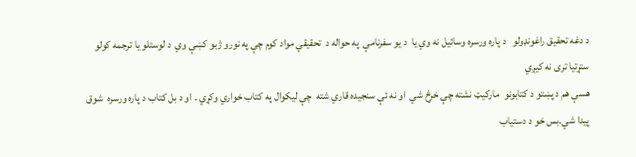د دغه تحقیق راغونډولو   د پارہ ورسرہ وسائیل نه وي یا  د یو سفرنامې  په حواله د  تحقیقي مواد کوم چې په نورو ژبو کښې وي  د لوستلو یا ترجمه کولو  ستړتیا تری نه کيږي
هسې هم د پښتو د کتابونو  مارکیټ نشته چې خرڅ شي  او نه ئې سنجیدہ قاري شته  چې لیکوال په کتاب خواري وکړي ۔ او د بل کتاب د پاره ورسره  شوق  پیدا شي۔بس خو د دستیاب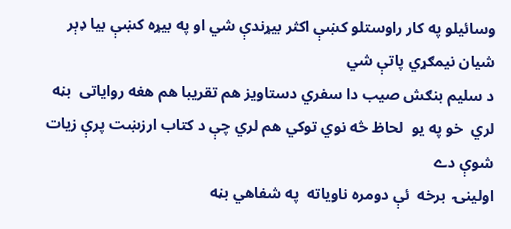وسائیلو په کار راوستلو کښې اکثر بیړندې شي او په بیړه کښې بیا ډېر شیان نیمګړي پاتې شي
د سلیم بنګش صیب دا سفري دستاویز ھم تقریبا ھم ھغه روایاتی  بڼه  لري  خو په یو  لحاظ څه نوي توکي هم لري چې د کتاب ارزښت پرې زیات شوې دے
اولینۍ  برخه  ئې دومرہ ناویاته  په شفاهي بڼه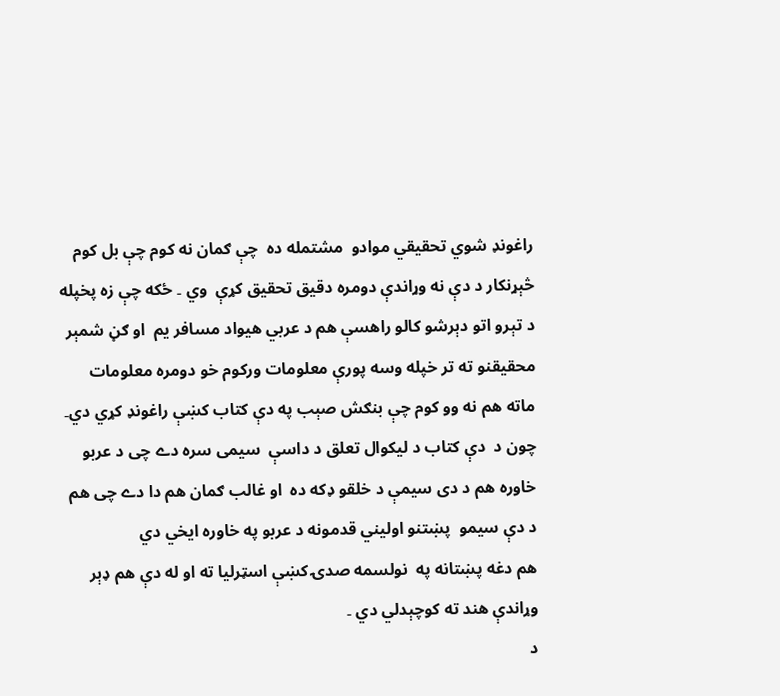راغونډ شوي تحقیقي موادو  مشتمله ده  چې ګمان نه کوم چې بل کوم څېړنکار د دې نه وړاندې دومره دقیق تحقیق کړې  وي ۔ ځکه چې زه پخپله د تېرو اتو دېرشو کالو راهسې هم د عربي هیواد مسافر یم  او ګڼ شمېر محقیقنو ته تر خپله وسه پورې معلومات ورکوم خو دومره معلومات ماته هم نه وو کوم چې بنګش صېب په دې کتاب کښې راغونډ کړي دي۔ چون د  دې کتاب د لیکوال تعلق د داسې  سیمی سرہ دے چی د عربو خاورہ ھم د دی سیمې د خلقو ډکه دہ  او غالب ګمان ھم دا دے چی ھم د دې سیمو  پښتنو اولیني قدمونه د عربو په خاورہ ایخي دي
هم دغه پښتانه په  نولسمه صدۍ کښې اسټرلیا ته او له دې هم ډېر وړاندې هند ته کوچېدلي دي ۔
د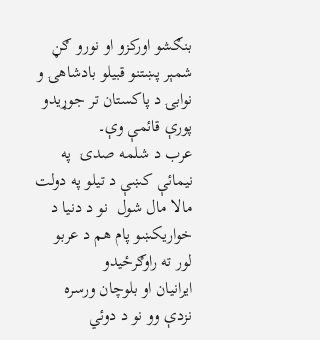بنګشو اورکزو او نورو ګڼ شمېر پښتنو قبیلو بادشاهۍ و نوابۍ د پاکستان تر جوړیدو پورې قائمې وې۔
عرب د شلمه صدۍ  په نیمائې کښې د تیلو په دولت مالا مال شول  نو د دنیا د خواریکښو پام هم د عربو لور ته راوګرځیدو
ایرانیان او بلوچان ورسره نزدې وو نو د دوئي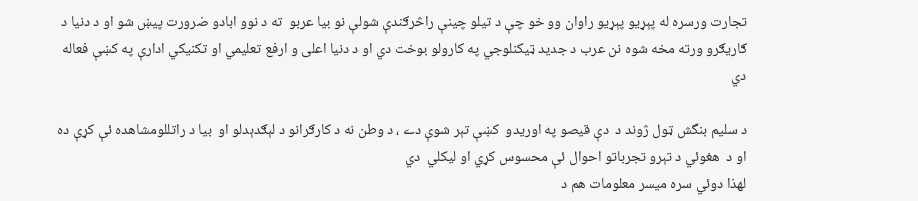تجارت ورسره له پېړیو پېړیو راوان وو خو چې د تیلو چينې راڅرګندې شولې نو بیا عربو  ته د نوو ابادو ضرورت پيښ شو او د دنیا د ګاریګرو ورته مخه شوه نن عرب د جدید ټیکنلوجي په کارولو بوخت دي او د دنیا اعلی و ارفع تعلیمي او تکنیکي ادارې په کښې فعاله دي

د سلیم بنگش ټول ژوند د  دې قیصو په اوریدو  کښې تېر شوې دے ، د وطن نه د کارګرانو د لېګدېدلو او  بیا د راتللومشاهدہ ئې کړې ده  او د  هغوئي د تېرو تجرباتو احوال ئې محسوس کړي او لیکلي  دي
لهذا دوئي سرہ میسر معلومات ھم د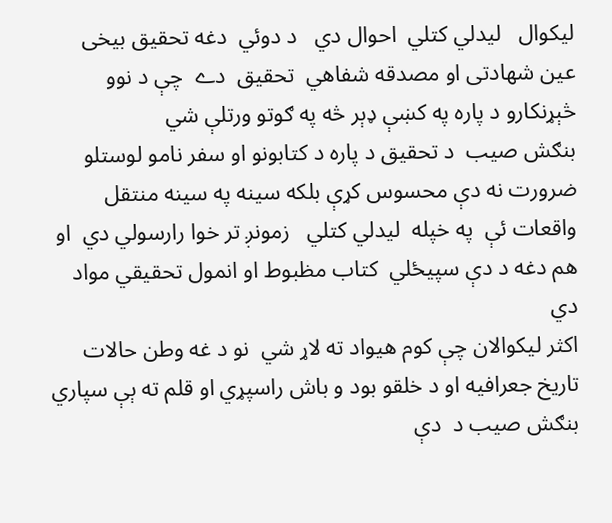لیکوال   لیدلي کتلي  احوال دي   د دوئي  دغه تحقیق بیخی عین شھادتی او مصدقه شفاهي  تحقیق  دے  چې د نوو څېړنکارو د پاره په کښې ډېر څه په ګوتو ورتلې شي
بنګش صیب  د تحقیق د پارہ د کتابونو او سفر نامو لوستلو  ضرورت نه دې محسوس کړې بلکه سینه په سینه منتقل واقعات ئې  په خپله  لیدلي کتلي   زمونږ تر خوا رارسولي دي  او ھم دغه د دې سپیځلي  کتاب مظبوط او انمول تحقیقي مواد  دي
اکثر لیکوالان چې کوم ھیواد ته لاړ شي  نو د غه وطن حالات  تاریخ جعرافیه او د خلقو بود و باش راسپړي او قلم ته ېې سپاري
بنګش صیب د  دې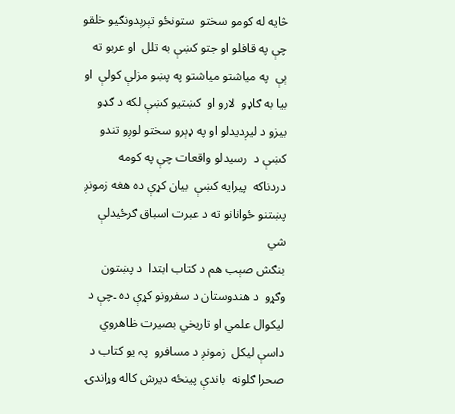څایه له کومو سختو  ستونځو تېرېدونګیو خلقو چې په قافلو او جتو کښې به تلل  او عربو ته ېې  په میاشتو میاشتو په پښو مزلې کولې  او بیا به ګاډو  لارو او  کښتیو کښې لکه د ګډو بیزو د لیږدیدلو او په ډېرو سختو لوږو تندو کښې د  رسیدلو واقعات چې په کومه  دردناکه  پیرایه کښې  بیان کړې ده هغه زمونږ پښتنو ځوانانو ته د عبرت اسباق ګرځیدلې شي
بنګش صېب هم د کتاب ابتدا  د پښتون وګړو  د ھندوستان د سفرونو کړې دہ ۔چې د لیکوال علمي او تاریخي بصیرت ظاهروي
داسې لیکل  زمونږ د مسافرو  پہ یو کتاب د صحرا ګلونه  باندې پینځه دیرش کاله وړاندۍ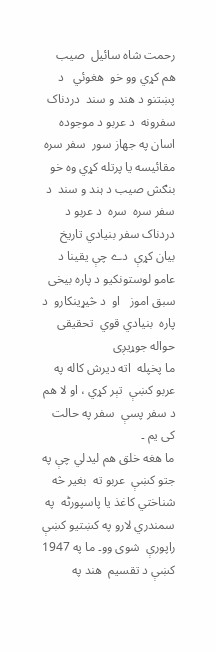رحمت شاہ سائیل  صیب هم کړي وو خو  ھغوئي   د پښتنو د هند و سند  دردناک  سفرونه  د عربو د موجودہ  اسان په جهاز سور  سفر سره مقائیسه یا پرتله کړي وہ خو بنګش صیب د ہند و سند  د سفر سرہ  سرہ  د عربو د دردناک سفر بنیادي تاریخ بیان کړې  دے چې یقینا د عامو لوستونکیو د پارہ بیخی سبق اموز   او  د څیړینکارو  د پارہ  بنیادي قوي  تحقیقی حواله جوړیږی
ما پخپله  اته دیرش کاله په عربو کښې  تېر کړي ، او لا ھم د سفر پسې  سفر په حالت کی یم ۔
ما ھغه خلق ھم لیدلي چې په  جتو کښې  عربو ته  بغیر څه شناختي کاغذ یا پاسپورٹه  په سمندري لارو په کښتیو کښې راپورې  شوی وو۔ ما په 1947  کښې د تقسیم  هند په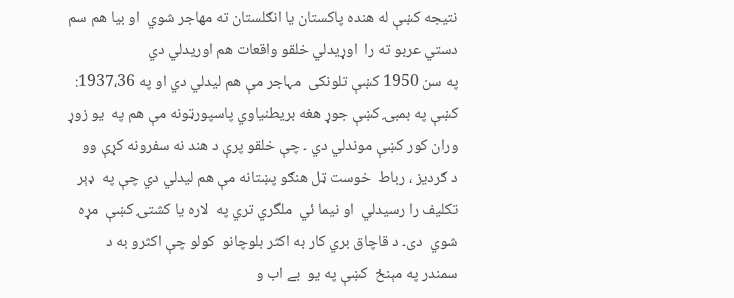نتیجه کښې له هنده پاکستان یا انګلستان ته مهاجر شوي  او بیا هم سم دستي عربو ته را  اوړیدلي خلقو واقعات هم اوریدلي دي
په سن 1950 کښې تلونکی  مہاجر مې ھم لیدلي دي او په 1937،36: کښې په بمبۍ کښې جوړ هغه بریطنیاوي پاسپورټونه مې هم په  یو زوړ وران کور کښې موندلي دي ۔ چې خلقو پرې د هند نه سفرونه کړې وو
د ګردیز ، رباط  خوست ټل ھنګو پښتانه مې ھم لیدلي دي چې په  ډېر تکلیف را رسیدلي  او نیما ئي  ملگري تري په  لارہ یا کشتۍ کښې  مړه شوي  دی۔ د قاچاق بري کار به اکثر بلوچانو  کولو چې اکثرو به د  سمندر په مېنځ  کښې په یو  بے اب و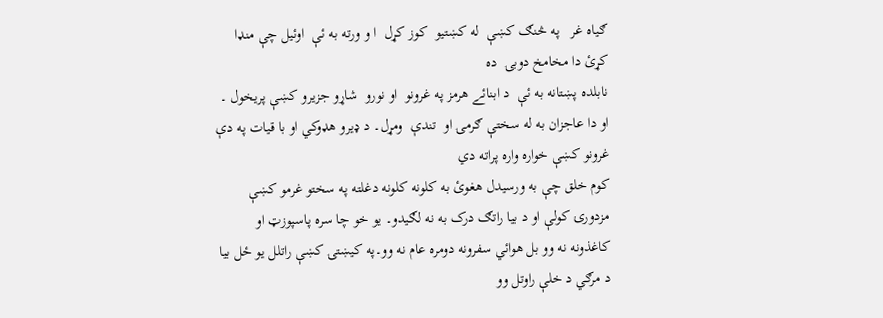ګیاہ غر   په څنګ کښې  له کښتیو  کوز کړل  ا و ورته به ئې  اوئیل چې منډا کړئ دا مخامخ دوبۍ  ده
نابلده پښتانه به ئې  د ابنائے ھرمز په غرونو  او نورو  شاړو جزیرو کښې پریخول ۔ او دا عاجزان به له سختې ګرمۍ او  تندې  ومړل۔ د ډیرو هډوکي او با قیات په دې  غرونو کښې خواره واره پراته دي
کوم خلق چې به ورسیدل هغوئ به کلونه کلونه دغلته په سختو غرمو کښې مزدورۍ کولې او د بیا راتګ درک به نه لګیدو۔ یو خو چا سره پاسپوزټ او کاغذونه نه وو بل هوائي سفرونه دومره عام نه وو۔په کیښتۍ کښې راتلل یو ځل بیا د مرګي د خلې راوتل وو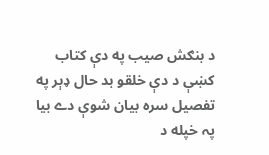د بنګش صیب په دې کتاب کښې د دې خلقو بد حال ډېر په تفصیل سره بیان شوې دے بیا پہ خپله د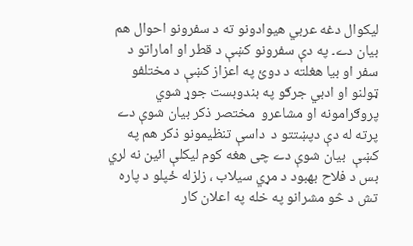لیکوال دغه عربي هیوادونو ته د سفرونو احوال هم بیان دے۔ په دې سفرونو کښې د قطر او اماراتو د سفر او بیا هغلته د دوئ په اعزاز کښې د مختلفو ټولنو او ادبي جرګو په بندوبست جوړ شوي پروګرامونه او مشاعرو  مختصر ذکر بیان شوې دے
پرته له دې دپښتتو د  داسې تنظیمونو ذکر هم په کښې  بیان شوې دے چی ھغه کوم لیکلې ائین نه لري بس د فلاح بهبود د مړي سیلاب ، زلزله ځپلو د پاره تش د څو مشرانو په خله په اعلان کار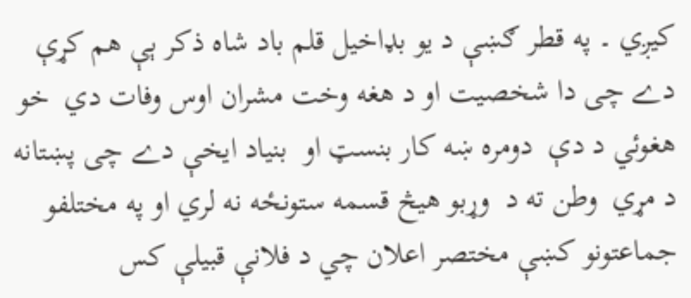کیږي ۔ په قطر ګښې د یو بډاخیل قلم باد شاه ذکر ېې هم کړې دے چی دا شخصیت او د هغه وخت مشران اوس وفات دي  خو هغوئي د دې  دومره ښه کار بنسټ او  بنیاد ایخې دے چی پښتانه د مړي  وطن ته د  وړبو هیڅ قسمه ستونځه نه لري او په مختلفو جماعتونو کښې مختصر اعلان چي د فلانې قبیلې کس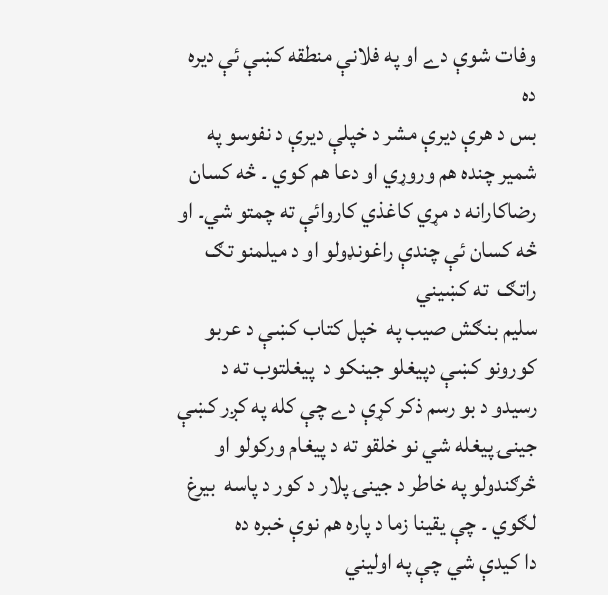وفات شوې دے او په فلانې منطقه کښې ئې دیره ده
بس د هرې دیرې مشر د خپلې دیرې د نفوسو په شمیر چنده هم وروړي او دعا هم کوي ۔ څه کسان رضاکارانه د مړي کاغذي کاروائې ته چمتو شي۔ او څه کسان ئې چندې راغونډولو او د میلمنو تګ راتګ  ته کښیني
سلیم بنګش صیب په  خپل کتاب کښې د عربو کورونو کښې دپیغلو جینکو د  پیغلتوب ته د رسیدو د بو رسم ذکر کړې دے چې کله په کږر کښې جینۍ پیغله شي نو خلقو ته د پيغام ورکولو او څرګندولو په خاطر د جینۍ پلار د کور د پاسه  بیرغ لګوي ۔ چې یقینا زما د پاره هم نوې خبره ده
دا کیدې شي چې په اولیني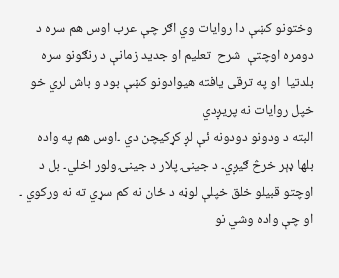وختونو کښې دا روایات وي اګر چې عرب اوس هم سره د دومره اوچتې  شرح  تعلیم او جدید زمانې د رنګونو سره بلدتیا  او په ترقی یافته هیوادونو کښې بود و باش لري خو خپل روایات نه پریږدي
البته د ودونو دودونه ئې لږ کړکیچن دي ۔اوس هم په واده بلها ډېر خرڅ ګیږي۔ د جینۍ پلار د جینۍ ولور اخلي۔ بل د اوچتو قبیلو خلق خپلې لوڼه د ځان نه کم سړي ته نه ورکوي ۔ او چې واده وشي نو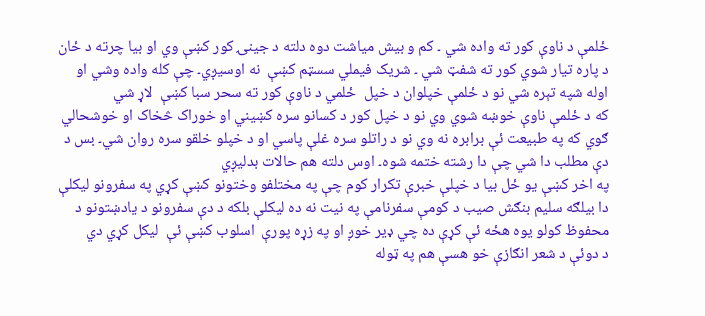ځلمې د ناوې کور ته واده شي ۔ کم و بیش میاشت دوه دلته د جینۍ کور کښې وي او بیا چرته د ځان د پاره تیار شوي کور ته شفټ شي ۔ شریک فیملي سسټم کښې  نه اوسیږي۔ چې کله واده وشي او اوله شپه تېره شي نو د ځلمې خپلوان د خپل  ځلمي د ناوې کور ته سحر سبا کښې  لاړ شي
که د ځلمې ناوې خوښه شوي وي نو د خپل کور د کسانو سره کښیني او خوراک څخاک او خوشحالي ګوي که په طبیعت ئې برابره نه وي نو د راتلو سره غلې پاسي او د خپلو خلقو سره روان شي۔ بس د دې مطلب دا شي چې دا رشته ختمه شوه۔ اوس دلته هم حالات بدلیږي
په اخر کښې یو ځل بیا د خپلې خبرې تکرار کوم چې په مختلفو وختونو کښې کړي په سفرونو لیکلې  دا بیلګه سلیم بنګش صیب د کومې سفرنامې په نیت نه ده لیکلې بلکه د دې سفرونو د یادښتونو د محفوظ کولو یوه هځه ئې کړې ده چي ډیر خوږ او په زړه پورې  اسلوب کښې ئې  لیکل کړي دي
د دوئې د شعر انګازې خو هسې هم په ټوله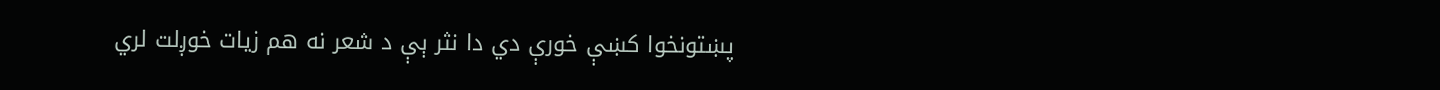پښتونخوا کښې خورې دي دا نثر ېې د شعر نه هم زیات خوږلت لري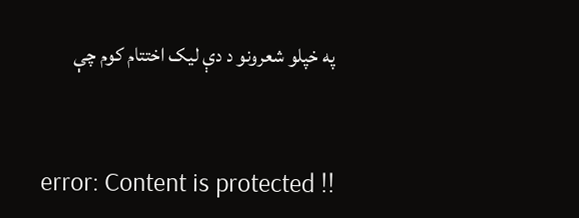په خپلو شعرونو د دې لیک اختتام کوم چې


error: Content is protected !!